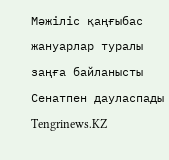Мәжіліс қаңғыбас жануарлар туралы заңға байланысты Сенатпен дауласпады
Tengrinews.KZ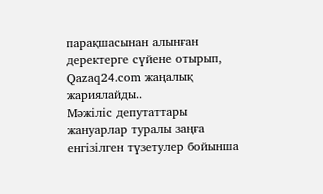парақшасынан алынған деректерге сүйене отырып, Qazaq24.com жаңалық жариялайды..
Мәжіліс депутаттары жануарлар туралы заңға енгізілген түзетулер бойынша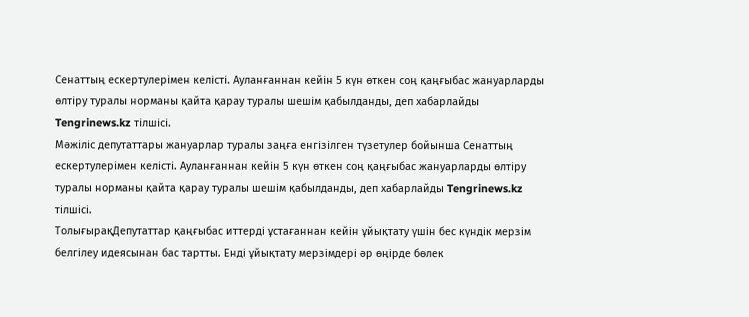Сенаттың ескертулерімен келісті. Ауланғаннан кейін 5 күн өткен соң қаңғыбас жануарларды өлтіру туралы норманы қайта қарау туралы шешім қабылданды, деп хабарлайды Tengrinews.kz тілшісі.
Мәжіліс депутаттары жануарлар туралы заңға енгізілген түзетулер бойынша Сенаттың ескертулерімен келісті. Ауланғаннан кейін 5 күн өткен соң қаңғыбас жануарларды өлтіру туралы норманы қайта қарау туралы шешім қабылданды, деп хабарлайды Tengrinews.kz тілшісі.
ТолығырақДепутаттар қаңғыбас иттерді ұстағаннан кейін ұйықтату үшін бес күндік мерзім белгілеу идеясынан бас тартты. Енді ұйықтату мерзімдері әр өңірде бөлек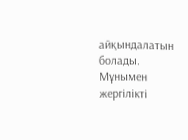айқындалатын болады. Мұнымен жергілікті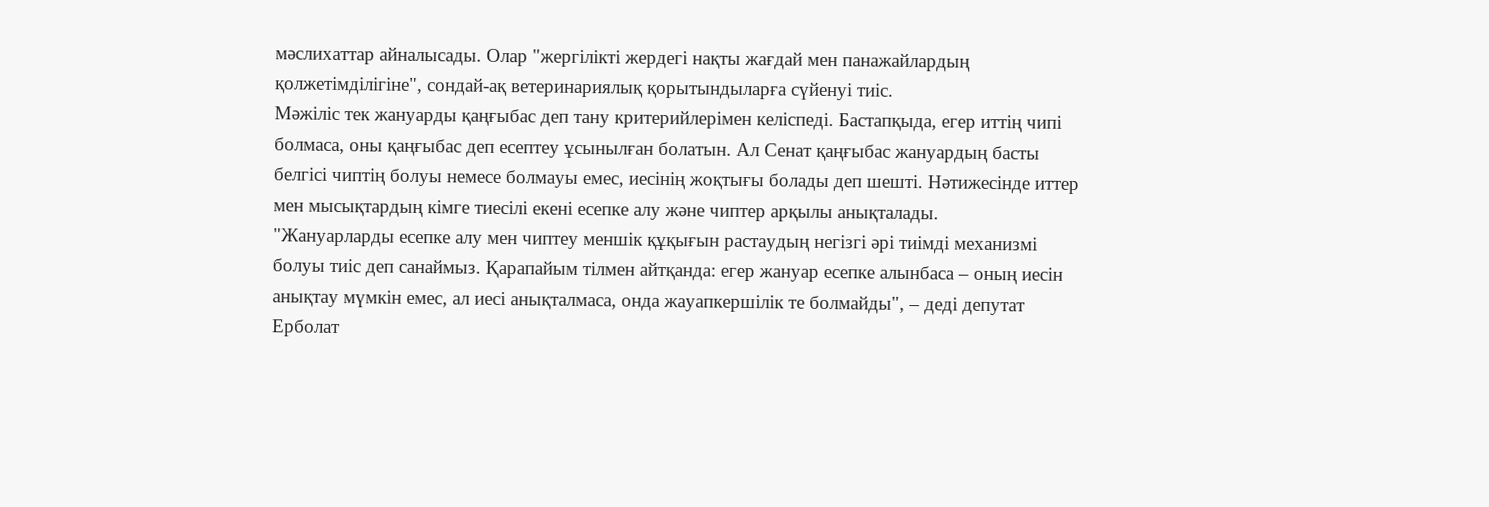мәслихаттар айналысады. Олар "жергілікті жердегі нақты жағдай мен панажайлардың қолжетімділігіне", сондай-ақ ветеринариялық қорытындыларға сүйенуі тиіс.
Мәжіліс тек жануарды қаңғыбас деп тану критерийлерімен келіспеді. Бастапқыда, егер иттің чипі болмаса, оны қаңғыбас деп есептеу ұсынылған болатын. Ал Сенат қаңғыбас жануардың басты белгісі чиптің болуы немесе болмауы емес, иесінің жоқтығы болады деп шешті. Нәтижесінде иттер мен мысықтардың кімге тиесілі екені есепке алу және чиптер арқылы анықталады.
"Жануарларды есепке алу мен чиптеу меншік құқығын растаудың негізгі әрі тиімді механизмі болуы тиіс деп санаймыз. Қарапайым тілмен айтқанда: егер жануар есепке алынбаса – оның иесін анықтау мүмкін емес, ал иесі анықталмаса, онда жауапкершілік те болмайды", – деді депутат Ерболат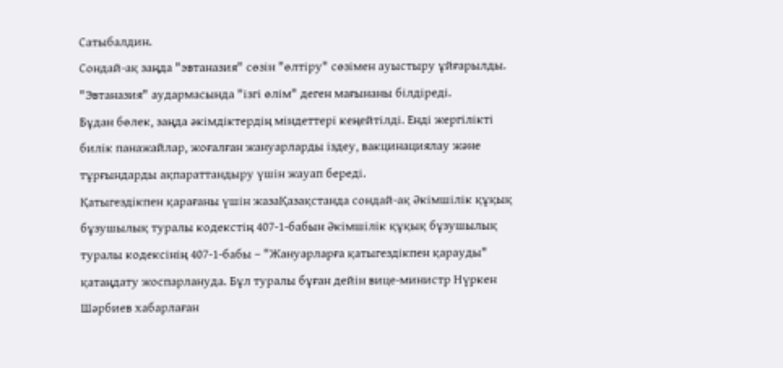Сатыбалдин.
Сондай-ақ заңда "эвтаназия" сөзін "өлтіру" сөзімен ауыстыру ұйғарылды. "Эвтаназия" аудармасында "ізгі өлім" деген мағынаны білдіреді.
Бұдан бөлек, заңда әкімдіктердің міндеттері кеңейтілді. Енді жергілікті билік панажайлар, жоғалған жануарларды іздеу, вакцинациялау және тұрғындарды ақпараттандыру үшін жауап береді.
Қатыгездікпен қарағаны үшін жазаҚазақстанда сондай-ақ Әкімшілік құқық бұзушылық туралы кодекстің 407-1-бабын Әкімшілік құқық бұзушылық туралы кодексінің 407-1-бабы – "Жануарларға қатыгездікпен қарауды" қатаңдату жоспарлануда. Бұл туралы бұған дейін вице-министр Нүркен Шәрбиев хабарлаған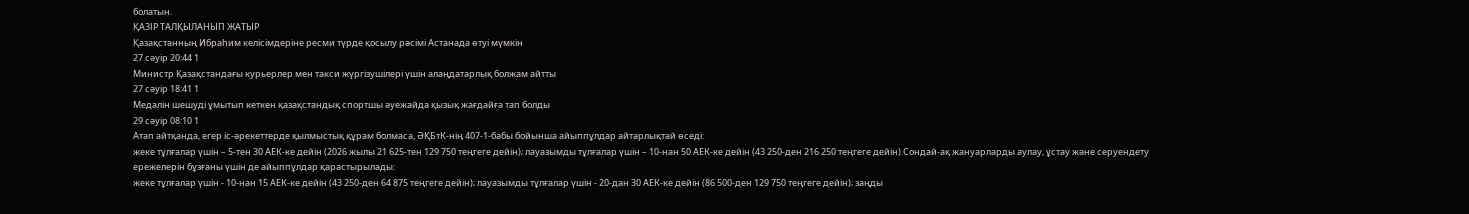болатын.
ҚАЗІР ТАЛҚЫЛАНЫП ЖАТЫР
Қазақстанның Ибраһим келісімдеріне ресми түрде қосылу рәсімі Астанада өтуі мүмкін
27 сәуір 20:44 1
Министр Қазақстандағы курьерлер мен такси жүргізушілері үшін алаңдатарлық болжам айтты
27 сәуір 18:41 1
Медалін шешуді ұмытып кеткен қазақстандық спортшы әуежайда қызық жағдайға тап болды
29 сәуір 08:10 1
Атап айтқанда, егер іс-әрекеттерде қылмыстық құрам болмаса, ӘҚБтК-нің 407-1-бабы бойынша айыппұлдар айтарлықтай өседі:
жеке тұлғалар үшін – 5-тен 30 АЕК-ке дейін (2026 жылы 21 625-тен 129 750 теңгеге дейін); лауазымды тұлғалар үшін – 10-нан 50 АЕК-ке дейін (43 250-ден 216 250 теңгеге дейін).Сондай-ақ жануарларды аулау, ұстау және серуендету ережелерін бұзғаны үшін де айыппұлдар қарастырылады:
жеке тұлғалар үшін - 10-нан 15 АЕК-ке дейін (43 250-ден 64 875 теңгеге дейін); лауазымды тұлғалар үшін - 20-дан 30 АЕК-ке дейін (86 500-ден 129 750 теңгеге дейін); заңды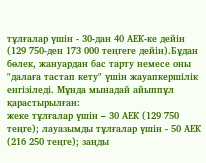тұлғалар үшін - 30-дан 40 АЕК-ке дейін (129 750-ден 173 000 теңгеге дейін).Бұдан бөлек, жануардан бас тарту немесе оны "далаға тастап кету" үшін жауапкершілік енгізіледі. Мұнда мынадай айыппұл қарастырылған:
жеке тұлғалар үшін – 30 АЕК (129 750 теңге); лауазымды тұлғалар үшін - 50 АЕК (216 250 теңге); заңды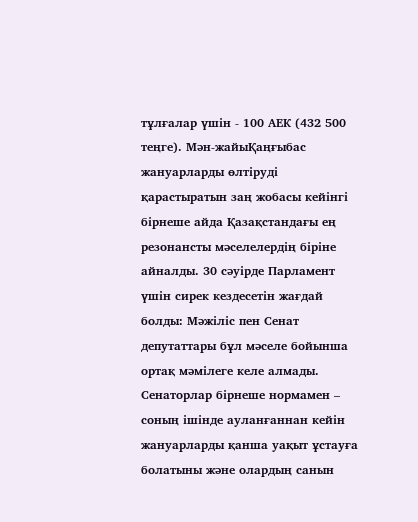тұлғалар үшін - 100 АЕК (432 500 теңге). Мән-жайыҚаңғыбас жануарларды өлтіруді қарастыратын заң жобасы кейінгі бірнеше айда Қазақстандағы ең резонансты мәселелердің біріне айналды. 30 сәуірде Парламент үшін сирек кездесетін жағдай болды: Мәжіліс пен Сенат депутаттары бұл мәселе бойынша ортақ мәмілеге келе алмады. Сенаторлар бірнеше нормамен – соның ішінде ауланғаннан кейін жануарларды қанша уақыт ұстауға болатыны және олардың санын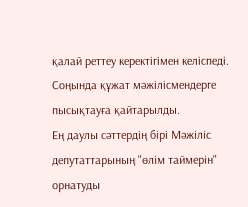қалай реттеу керектігімен келіспеді. Соңында құжат мәжілісмендерге пысықтауға қайтарылды.
Ең даулы сәттердің бірі Мәжіліс депутаттарының "өлім таймерін" орнатуды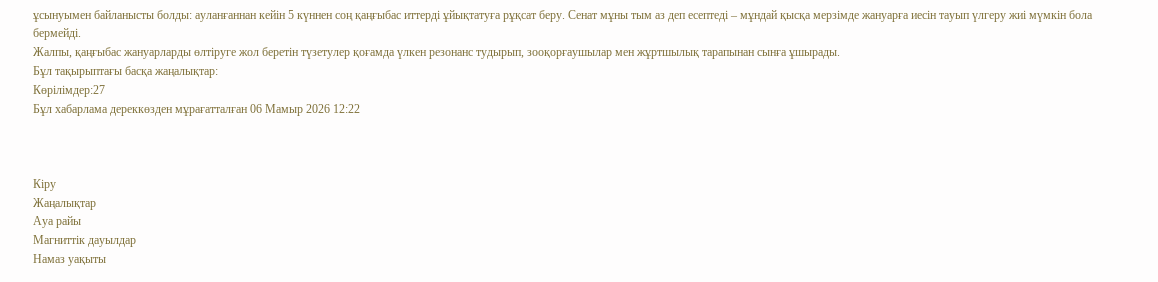ұсынуымен байланысты болды: ауланғаннан кейін 5 күннен соң қаңғыбас иттерді ұйықтатуға рұқсат беру. Сенат мұны тым аз деп есептеді – мұндай қысқа мерзімде жануарға иесін тауып үлгеру жиі мүмкін бола бермейді.
Жалпы, қаңғыбас жануарларды өлтіруге жол беретін түзетулер қоғамда үлкен резонанс тудырып, зооқорғаушылар мен жұртшылық тарапынан сынға ұшырады.
Бұл тақырыптағы басқа жаңалықтар:
Көрілімдер:27
Бұл хабарлама дереккөзден мұрағатталған 06 Мамыр 2026 12:22



Кіру
Жаңалықтар
Ауа райы
Магниттік дауылдар
Намаз уақыты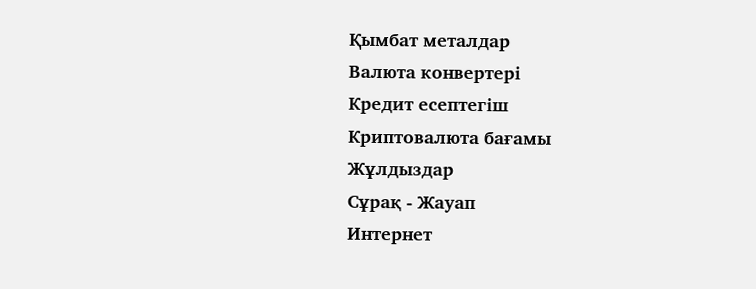Қымбат металдар
Валюта конвертері
Кредит есептегіш
Криптовалюта бағамы
Жұлдыздар
Сұрақ - Жауап
Интернет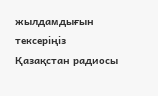жылдамдығын тексеріңіз
Қазақстан радиосы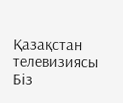Қазақстан телевизиясы
Біз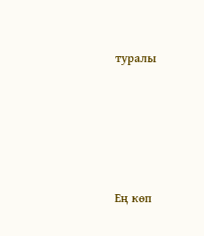туралы








Ең көп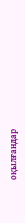оқылғандар